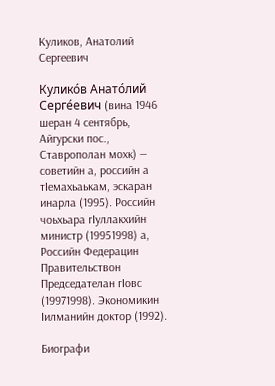Куликов, Анатолий Сергеевич

Кулико́в Анато́лий Серге́евич (вина 1946 шеран 4 сентябрь, Айгурски пос., Ставрополан мохк) — советийн а, российн а тӀемахьаькам, эскаран инарла (1995). Российн чоьхьара гӀуллакхийн министр (19951998) а, Российн Федерацин Правительствон Председателан гӀовс (19971998). Экономикин Ӏилманийн доктор (1992).

Биографи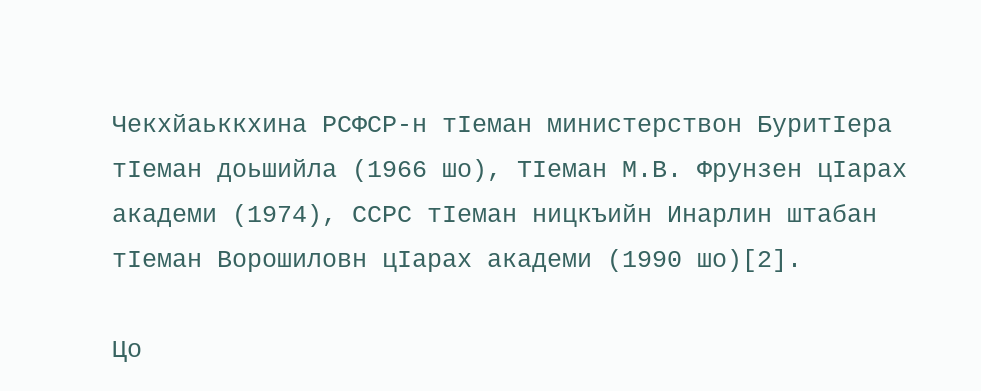Чекхйаьккхина РСФСР-н тӀеман министерствон БуритӀера тӀеман доьшийла (1966 шо), ТӀеман М.В. Фрунзен цӀарах академи (1974), ССРС тӀеман ницкъийн Инарлин штабан тӀеман Ворошиловн цӀарах академи (1990 шо)[2].

Цо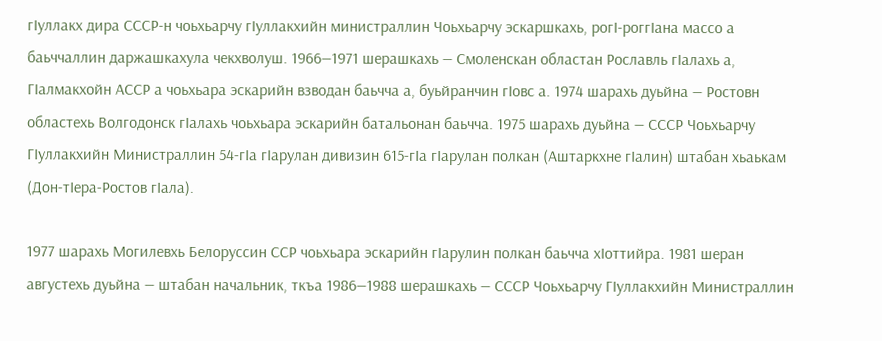гӀуллакх дира СССР-н чоьхьарчу гӀуллакхийн министраллин Чоьхьарчу эскаршкахь, рогӀ-роггӀана массо а баьччаллин даржашкахула чекхволуш. 1966—1971 шерашкахь — Смоленскан областан Рославль гӀалахь а, ГӀалмакхойн АССР а чоьхьара эскарийн взводан баьчча а, буьйранчин гӀовс а. 1974 шарахь дуьйна — Ростовн областехь Волгодонск гӀалахь чоьхьара эскарийн батальонан баьчча. 1975 шарахь дуьйна — СССР Чоьхьарчу ГӀуллакхийн Министраллин 54-гӀа гӀарулан дивизин 615-гӀа гӀарулан полкан (Аштаркхне гӀалин) штабан хьаькам (Дон-тӀера-Ростов гӀала).

1977 шарахь Могилевхь Белоруссин ССР чоьхьара эскарийн гӀарулин полкан баьчча хӀоттийра. 1981 шеран августехь дуьйна — штабан начальник, ткъа 1986—1988 шерашкахь — СССР Чоьхьарчу ГӀуллакхийн Министраллин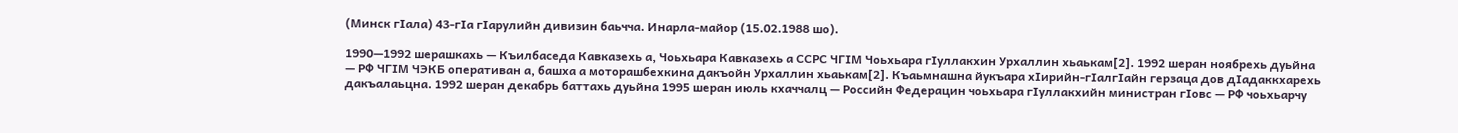(Минск гӀала) 43-гӀа гӀарулийн дивизин баьчча. Инарла-майор (15.02.1988 шо).

1990—1992 шерашкахь — Къилбаседа Кавказехь а, Чоьхьара Кавказехь а ССРС ЧГӀМ Чоьхьара гӀуллакхин Урхаллин хьаькам[2]. 1992 шеран ноябрехь дуьйна — РФ ЧГӀМ ЧЭКБ оперативан а, башха а моторашбехкина дакъойн Урхаллин хьаькам[2]. Къаьмнашна йукъара хӀирийн-гӀалгӀайн герзаца дов дӀадаккхарехь дакъалаьцна. 1992 шеран декабрь баттахь дуьйна 1995 шеран июль кхаччалц — Российн Федерацин чоьхьара гӀуллакхийн министран гӀовс — РФ чоьхьарчу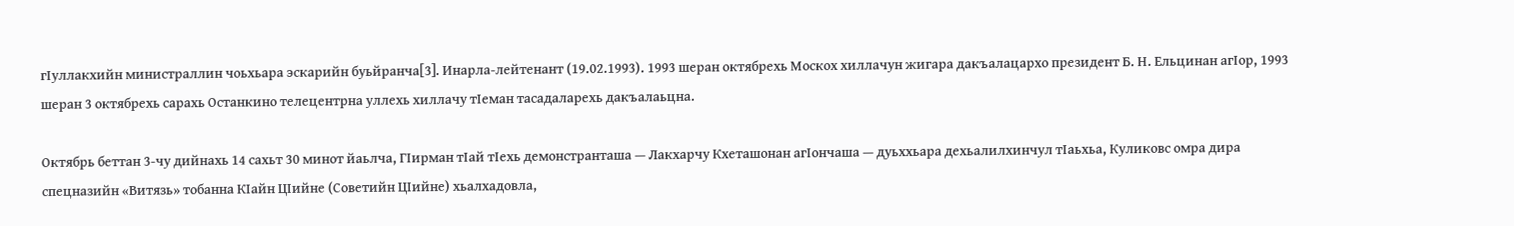гӀуллакхийн министраллин чоьхьара эскарийн буьйранча[3]. Инарла-лейтенант (19.02.1993). 1993 шеран октябрехь Москох хиллачун жигара дакъалацархо президент Б. Н. Ельцинан агӀор, 1993 шеран 3 октябрехь сарахь Останкино телецентрна уллехь хиллачу тӀеман тасадаларехь дакъалаьцна.

Октябрь беттан 3-чу дийнахь 14 сахьт 30 минот йаьлча, ГӀирман тӀай тӀехь демонстранташа — Лакхарчу Кхеташонан агӀончаша — дуьххьара дехьалилхинчул тӀаьхьа, Куликовс омра дира спецназийн «Витязь» тобанна КӀайн ЦӀийне (Советийн ЦӀийне) хьалхадовла,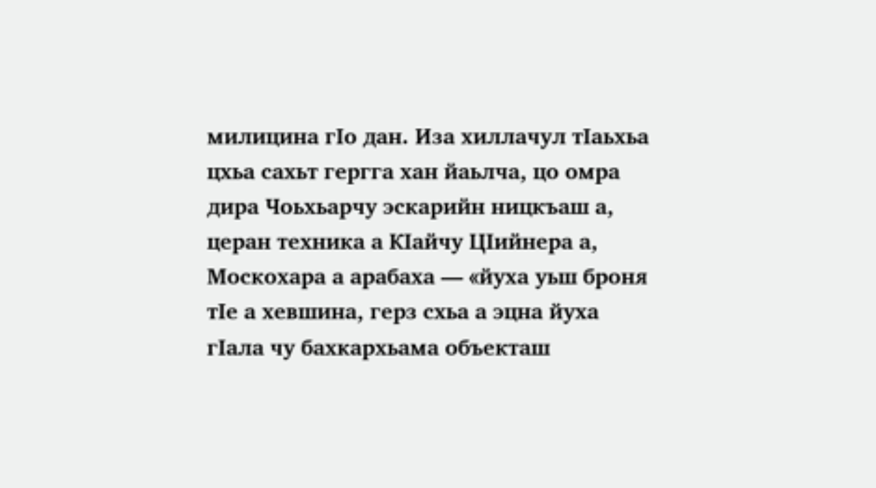милицина гӀо дан. Иза хиллачул тӀаьхьа цхьа сахьт гергга хан йаьлча, цо омра дира Чоьхьарчу эскарийн ницкъаш а, церан техника а КӀайчу ЦӀийнера а, Москохара а арабаха — «йуха уьш броня тӀе а хевшина, герз схьа а эцна йуха гӀала чу бахкархьама объекташ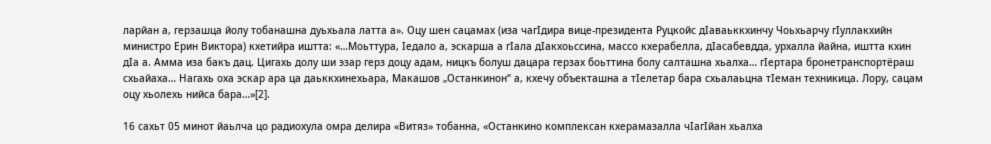ларйан а, герзашца йолу тобанашна дуьхьала латта а». Оцу шен сацамах (иза чагӀдира вице-президента Руцкойс дӀаваьккхинчу Чоьхьарчу гӀуллакхийн министро Ерин Виктора) кхетийра иштта: «…Моьттура, Ӏедало а, эскарша а гӀала дӀакхоьссина, массо кхерабелла, дӀасабевдда, урхалла йайна, иштта кхин дӀа а. Амма иза бакъ дац. Цигахь долу ши эзар герз доцу адам, ницкъ болуш дацара герзах боьттина болу салташна хьалха… гӀертара бронетранспортёраш схьайаха… Нагахь оха эскар ара ца даьккхинехьара, Макашов „Останкинон“ а, кхечу объекташна а тӀелетар бара схьалаьцна тӀеман техникица. Лору, сацам оцу хьолехь нийса бара…»[2].

16 сахьт 05 минот йаьлча цо радиохула омра делира «Витяз» тобанна, «Останкино комплексан кхерамазалла чӀагӀйан хьалха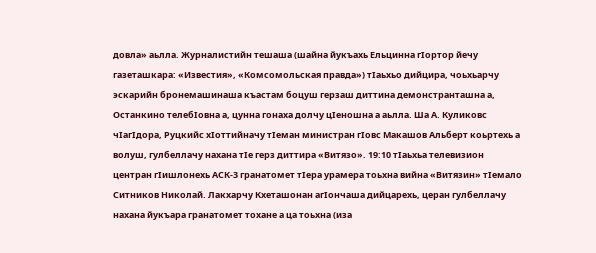довла» аьлла. Журналистийн тешаша (шайна йукъахь Ельцинна гӀортор йечу газеташкара: «Известия», «Комсомольская правда») тӀаьхьо дийцира, чоьхьарчу эскарийн бронемашинаша къастам боцуш герзаш диттина демонстранташна а, Останкино телебӀовна а, цунна гонаха долчу цӀеношна а аьлла. Ша А. Куликовс чӀагӀдора, Руцкийс хӀоттийначу тӀеман министран гӀовс Макашов Альберт коьртехь а волуш, гулбеллачу нахана тӀе герз диттира «Витязо». 19:10 тӀаьхьа телевизион центран гӀишлонехь АСК-3 гранатомет тӀера урамера тоьхна вийна «Витязин» тӀемало Ситников Николай. Лакхарчу Кхеташонан агӀончаша дийцарехь, церан гулбеллачу нахана йукъара гранатомет тохане а ца тоьхна (иза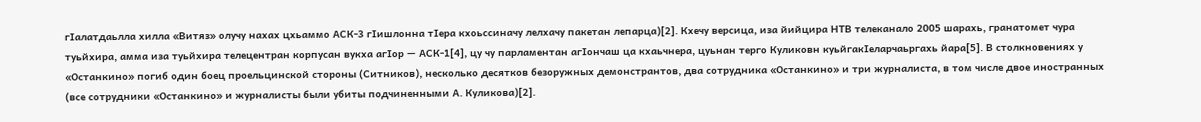гӀалатдаьлла хилла «Витяз» олучу нахах цхьаммо АСК-3 гӀишлонна тӀера кхоьссиначу лелхачу пакетан лепарца)[2]. Кхечу версица, иза йийцира НТВ телеканало 2005 шарахь, гранатомет чура туьйхира, амма иза туьйхира телецентран корпусан вукха агӀор — АСК-1[4], цу чу парламентан агӀончаш ца кхаьчнера, цуьнан терго Куликовн куьйгакӀеларчаьргахь йара[5]. В столкновениях у «Останкино» погиб один боец проельцинской стороны (Ситников), несколько десятков безоружных демонстрантов, два сотрудника «Останкино» и три журналиста, в том числе двое иностранных (все сотрудники «Останкино» и журналисты были убиты подчиненными А. Куликова)[2].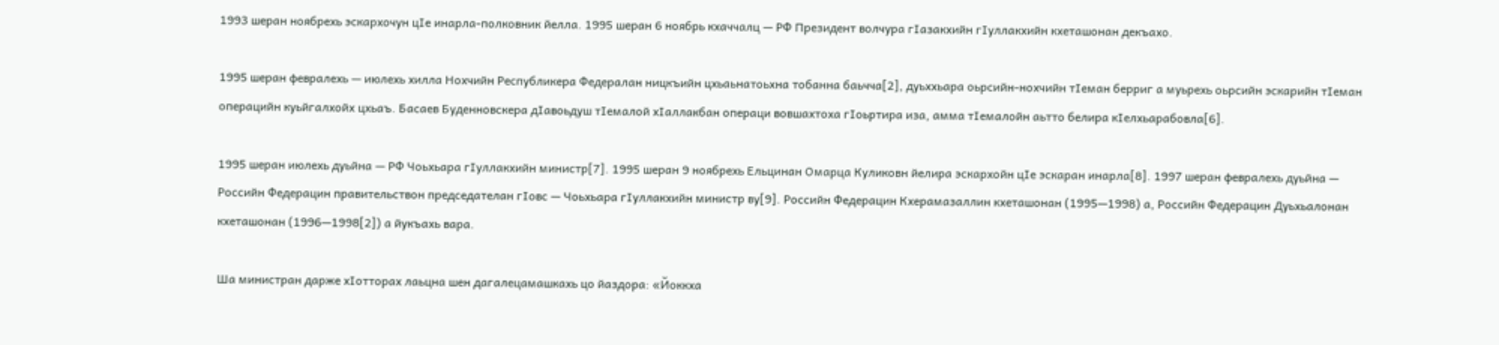1993 шеран ноябрехь эскархочун цӀе инарла-полковник йелла. 1995 шеран 6 ноябрь кхаччалц — РФ Президент волчура гӀазакхийн гӀуллакхийн кхеташонан декъахо.

1995 шеран февралехь — июлехь хилла Нохчийн Республикера Федералан ницкъийн цхьаьнатоьхна тобанна баьчча[2], дуьххьара оьрсийн-нохчийн тӀеман берриг а муьрехь оьрсийн эскарийн тӀеман операцийн куьйгалхойх цхьаъ. Басаев Буденновскера дӀавоьдуш тӀемалой хӀаллакбан операци вовшахтоха гӀоьртира иза, амма тӀемалойн аьтто белира кӀелхьарабовла[6].

1995 шеран июлехь дуьйна — РФ Чоьхьара гӀуллакхийн министр[7]. 1995 шеран 9 ноябрехь Ельцинан Омарца Куликовн йелира эскархойн цӀе эскаран инарла[8]. 1997 шеран февралехь дуьйна — Российн Федерацин правительствон председателан гӀовс — Чоьхьара гӀуллакхийн министр ву[9]. Российн Федерацин Кхерамазаллин кхеташонан (1995—1998) а, Российн Федерацин Дуьхьалонан кхеташонан (1996—1998[2]) а йукъахь вара.

Ша министран дарже хӀотторах лаьцна шен дагалецамашкахь цо йаздора: «Йоккха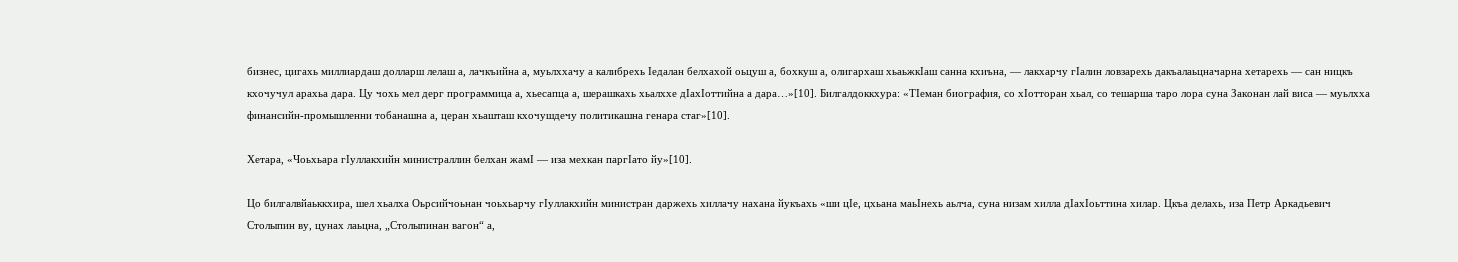бизнес, цигахь миллиардаш долларш лелаш а, лачкъийна а, муьлххачу а калибрехь Ӏедалан белхахой оьцуш а, бохкуш а, олигархаш хьаьжкӀаш санна кхиъна, — лакхарчу гӀалин ловзарехь дакъалаьцначарна хетарехь — сан ницкъ кхочучул арахьа дара. Цу чохь мел дерг программица а, хьесапца а, шерашкахь хьалххе дӀахӀоттийна а дара…»[10]. Билгалдоккхура: «ТӀеман биография, со хӀотторан хьал, со тешарша таро лора суна Законан лай виса — муьлхха финансийн-промышленни тобанашна а, церан хьашташ кхочушдечу политикашна генара стаг»[10].

Хетара, «Чоьхьара гӀуллакхийн министраллин белхан жамӀ — иза мехкан паргӀато йу»[10].

Цо билгалвйаьккхира, шел хьалха Оьрсийчоьнан чоьхьарчу гӀуллакхийн министран даржехь хиллачу нахана йукъахь «ши цӀе, цхьана маьӀнехь аьлча, суна низам хилла дӀахӀоьттина хилар. Цкъа делахь, иза Петр Аркадьевич Столыпин ву, цунах лаьцна, „Столыпинан вагон“ а,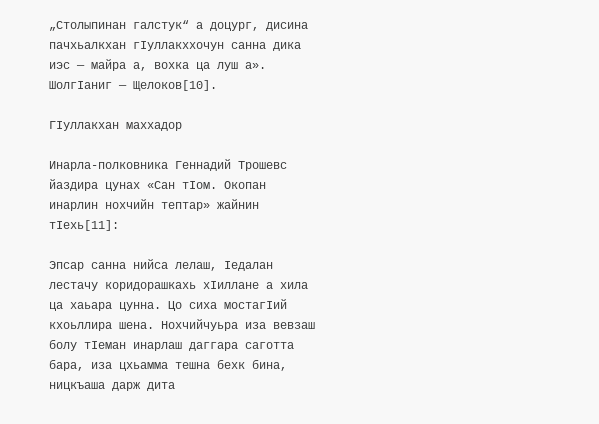„Столыпинан галстук“ а доцург, дисина пачхьалкхан гӀуллакххочун санна дика иэс — майра а, вохка ца луш а». ШолгӀаниг — Щелоков[10].

ГӀуллакхан маххадор

Инарла-полковника Геннадий Трошевс йаздира цунах «Сан тӀом. Окопан инарлин нохчийн тептар» жайнин тӀехь[11]:

Эпсар санна нийса лелаш, Ӏедалан лестачу коридорашкахь хӀиллане а хила ца хаьара цунна. Цо сиха мостагӀий кхоьллира шена. Нохчийчуьра иза вевзаш болу тӀеман инарлаш даггара саготта бара, иза цхьамма тешна бехк бина, ницкъаша дарж дита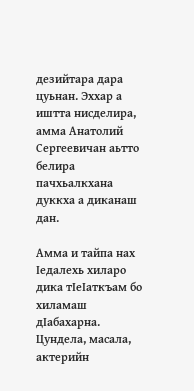дезийтара дара цуьнан. Эххар а иштта нисделира, амма Анатолий Сергеевичан аьтто белира пачхьалкхана дуккха а диканаш дан.

Амма и тайпа нах Ӏедалехь хиларо дика тӀеӀаткъам бо хиламаш дӀабахарна. Цундела, масала, актерийн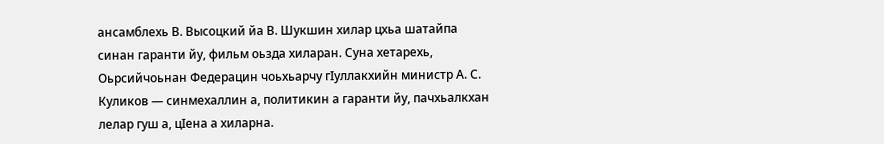ансамблехь В. Высоцкий йа В. Шукшин хилар цхьа шатайпа синан гаранти йу, фильм оьзда хиларан. Суна хетарехь, Оьрсийчоьнан Федерацин чоьхьарчу гӀуллакхийн министр А. С. Куликов — синмехаллин а, политикин а гаранти йу, пачхьалкхан лелар гуш а, цӀена а хиларна.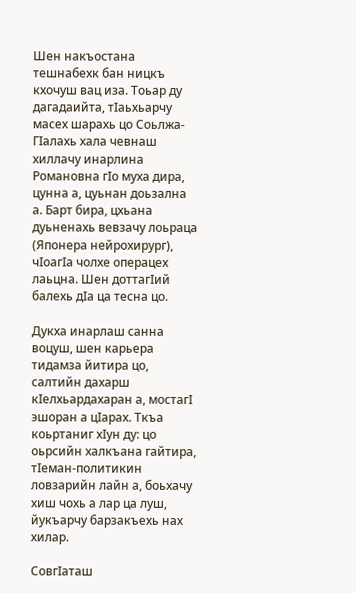Шен накъостана тешнабехк бан ницкъ кхочуш вац иза. Тоьар ду дагадаийта, тӀаьхьарчу масех шарахь цо Соьлжа-ГӀалахь хала чевнаш хиллачу инарлина Романовна гӀо муха дира, цунна а, цуьнан доьзална а. Барт бира, цхьана дуьненахь вевзачу лоьраца (Японера нейрохирург), чӀоагӀа чолхе операцех лаьцна. Шен доттагӀий балехь дӀа ца тесна цо.

Дукха инарлаш санна воцуш, шен карьера тидамза йитира цо, салтийн дахарш кӀелхьардахаран а, мостагӀ эшоран а цӀарах. Ткъа коьртаниг хӀун ду: цо оьрсийн халкъана гайтира, тӀеман-политикин ловзарийн лайн а, боьхачу хиш чохь а лар ца луш, йукъарчу барзакъехь нах хилар.

СовгӀаташ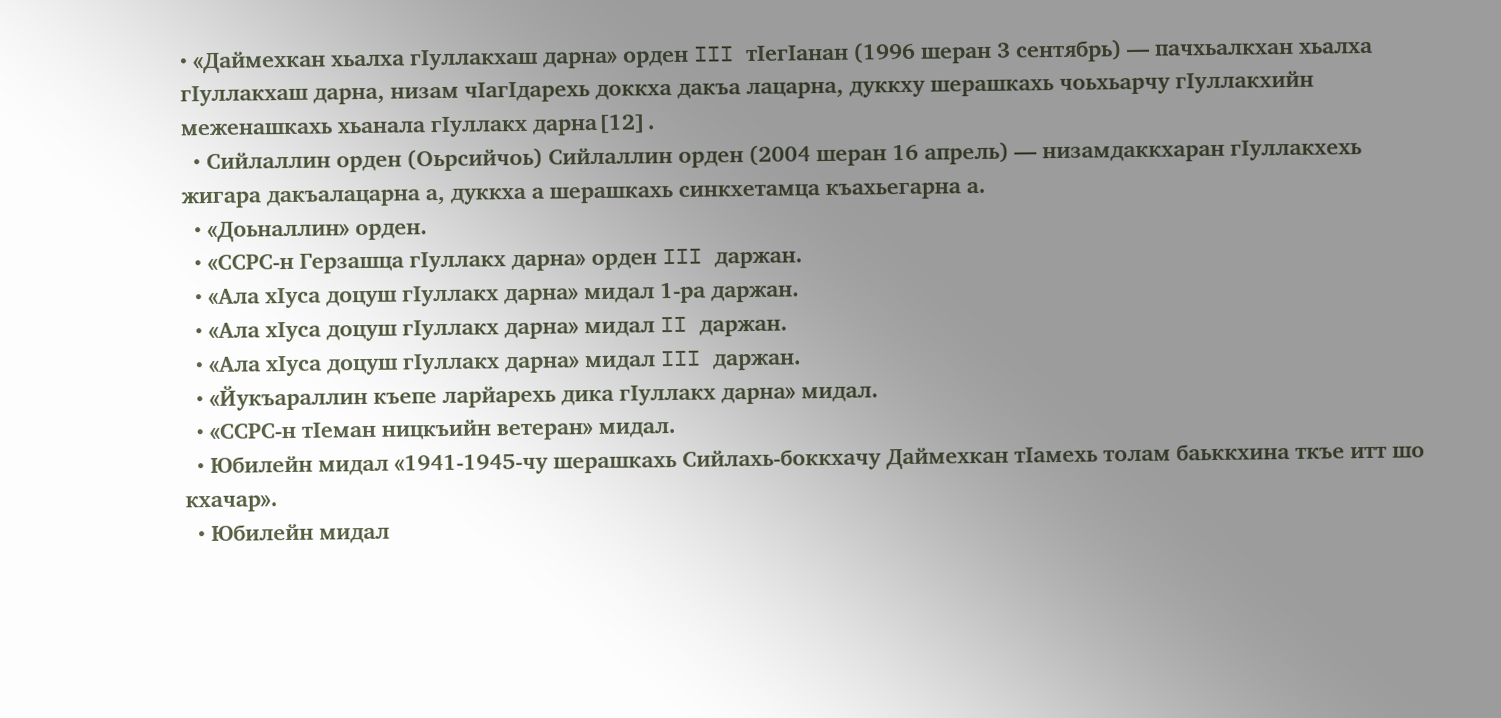• «Даймехкан хьалха гӀуллакхаш дарна» орден III тӀегӀанан (1996 шеран 3 сентябрь) — пачхьалкхан хьалха гӀуллакхаш дарна, низам чӀагӀдарехь доккха дакъа лацарна, дуккху шерашкахь чоьхьарчу гӀуллакхийн меженашкахь хьанала гӀуллакх дарна[12].
  • Сийлаллин орден (Оьрсийчоь) Сийлаллин орден (2004 шеран 16 апрель) — низамдаккхаран гӀуллакхехь жигара дакъалацарна а, дуккха а шерашкахь синкхетамца къахьегарна а.
  • «Доьналлин» орден.
  • «ССРС-н Герзашца гӀуллакх дарна» орден III даржан.
  • «Ала хӀуса доцуш гӀуллакх дарна» мидал 1-ра даржан.
  • «Ала хӀуса доцуш гӀуллакх дарна» мидал II даржан.
  • «Ала хӀуса доцуш гӀуллакх дарна» мидал III даржан.
  • «Йукъараллин къепе ларйарехь дика гӀуллакх дарна» мидал.
  • «ССРС-н тӀеман ницкъийн ветеран» мидал.
  • Юбилейн мидал «1941-1945-чу шерашкахь Сийлахь-боккхачу Даймехкан тӀамехь толам баьккхина ткъе итт шо кхачар».
  • Юбилейн мидал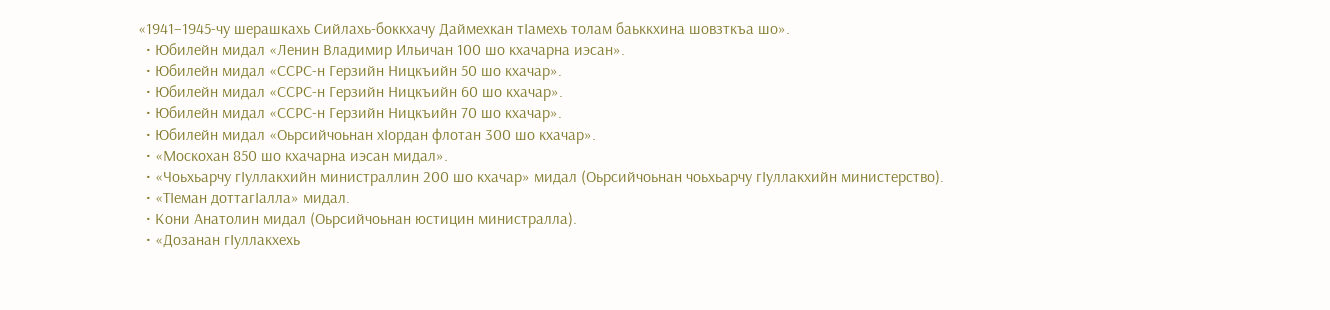«1941–1945-чу шерашкахь Сийлахь-боккхачу Даймехкан тӀамехь толам баьккхина шовзткъа шо».
  • Юбилейн мидал «Ленин Владимир Ильичан 100 шо кхачарна иэсан».
  • Юбилейн мидал «ССРС-н Герзийн Ницкъийн 50 шо кхачар».
  • Юбилейн мидал «ССРС-н Герзийн Ницкъийн 60 шо кхачар».
  • Юбилейн мидал «ССРС-н Герзийн Ницкъийн 70 шо кхачар».
  • Юбилейн мидал «Оьрсийчоьнан хӀордан флотан 300 шо кхачар».
  • «Москохан 850 шо кхачарна иэсан мидал».
  • «Чоьхьарчу гӀуллакхийн министраллин 200 шо кхачар» мидал (Оьрсийчоьнан чоьхьарчу гӀуллакхийн министерство).
  • «ТӀеман доттагӀалла» мидал.
  • Кони Анатолин мидал (Оьрсийчоьнан юстицин министралла).
  • «Дозанан гӀуллакхехь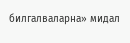билгалваларна» мидал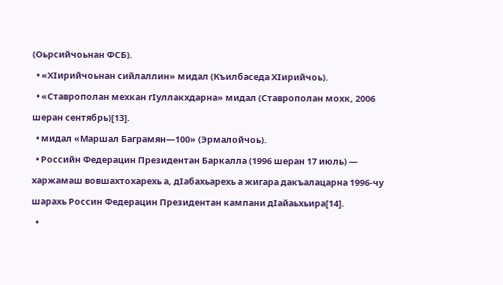(Оьрсийчоьнан ФСБ).
  • «ХӀирийчоьнан сийлаллин» мидал (Къилбаседа ХӀирийчоь).
  • «Ставрополан мехкан гӀуллакхдарна» мидал (Ставрополан мохк, 2006 шеран сентябрь)[13].
  • мидал «Маршал Баграмян—100» (Эрмалойчоь).
  • Российн Федерацин Президентан Баркалла (1996 шеран 17 июль) — харжамаш вовшахтохарехь а, дӀабахьарехь а жигара дакъалацарна 1996-чу шарахь Россин Федерацин Президентан кампани дӀайаьхьира[14].
  •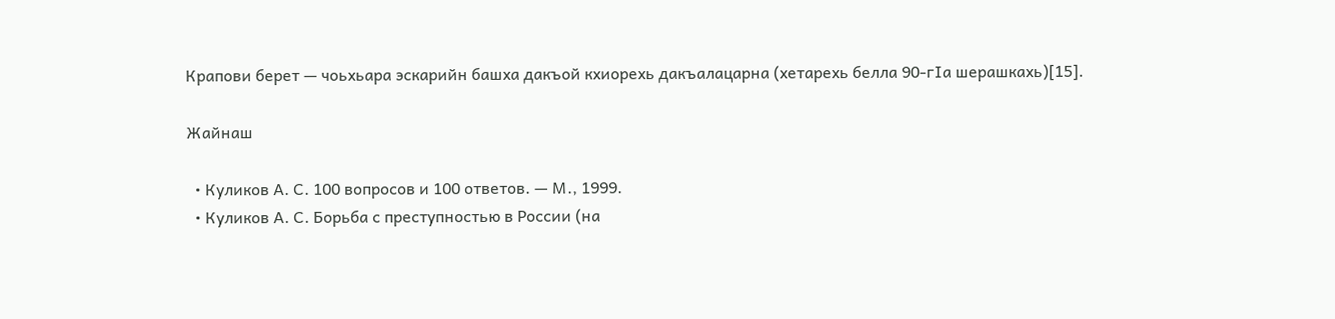Крапови берет — чоьхьара эскарийн башха дакъой кхиорехь дакъалацарна (хетарехь белла 90-гӀа шерашкахь)[15].

Жайнаш

  • Куликов А. С. 100 вопросов и 100 ответов. — М., 1999.
  • Куликов А. С. Борьба с преступностью в России (на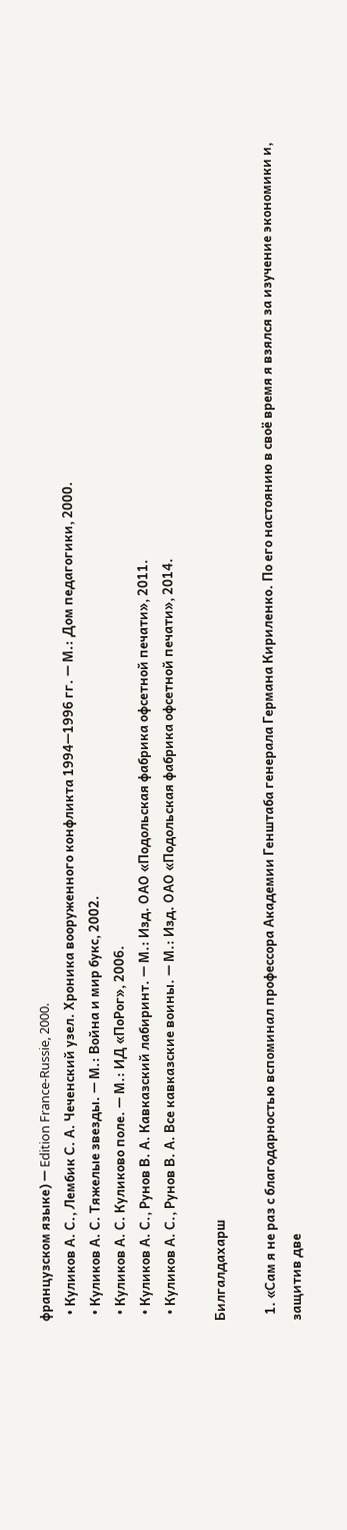французском языке) — Edition France-Russie, 2000.
  • Куликов А. С., Лембик С. А. Чеченский узел. Хроника вооруженного конфликта 1994—1996 гг. — М.: Дом педагогики, 2000.
  • Куликов А. С. Тяжелые звезды. — М.: Война и мир букс, 2002.
  • Куликов А. С. Куликово поле. — М.: ИД «ПоРог», 2006.
  • Куликов А. С., Рунов В. А. Кавказский лабиринт. — М.: Изд. ОАО «Подольская фабрика офсетной печати», 2011.
  • Куликов А. С., Рунов В. А. Все кавказские воины. — М.: Изд. ОАО «Подольская фабрика офсетной печати», 2014.

Билгалдахарш

  1. «Сам я не раз с благодарностью вспоминал профессора Академии Генштаба генерала Германа Кириленко. По его настоянию в своё время я взялся за изучение экономики и, защитив две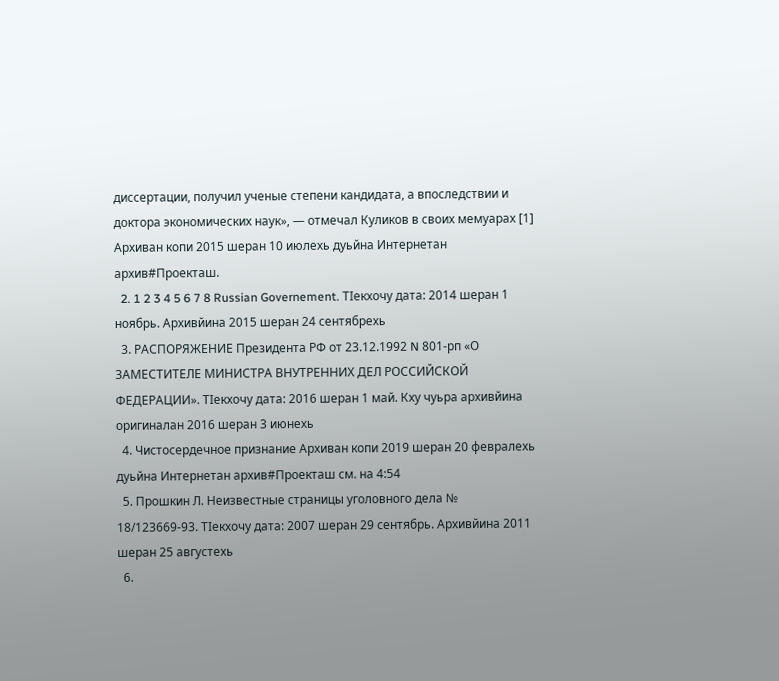диссертации, получил ученые степени кандидата, а впоследствии и доктора экономических наук», — отмечал Куликов в своих мемуарах [1] Архиван копи 2015 шеран 10 июлехь дуьйна Интернетан архив#Проекташ.
  2. 1 2 3 4 5 6 7 8 Russian Governement. ТӀекхочу дата: 2014 шеран 1 ноябрь. Архивйина 2015 шеран 24 сентябрехь
  3. РАСПОРЯЖЕНИЕ Президента РФ от 23.12.1992 N 801-рп «О ЗАМЕСТИТЕЛЕ МИНИСТРА ВНУТРЕННИХ ДЕЛ РОССИЙСКОЙ ФЕДЕРАЦИИ». ТӀекхочу дата: 2016 шеран 1 май. Кху чуьра архивйина оригиналан 2016 шеран 3 июнехь
  4. Чистосердечное признание Архиван копи 2019 шеран 20 февралехь дуьйна Интернетан архив#Проекташ см. на 4:54
  5. Прошкин Л. Неизвестные страницы уголовного дела № 18/123669-93. ТӀекхочу дата: 2007 шеран 29 сентябрь. Архивйина 2011 шеран 25 августехь
  6.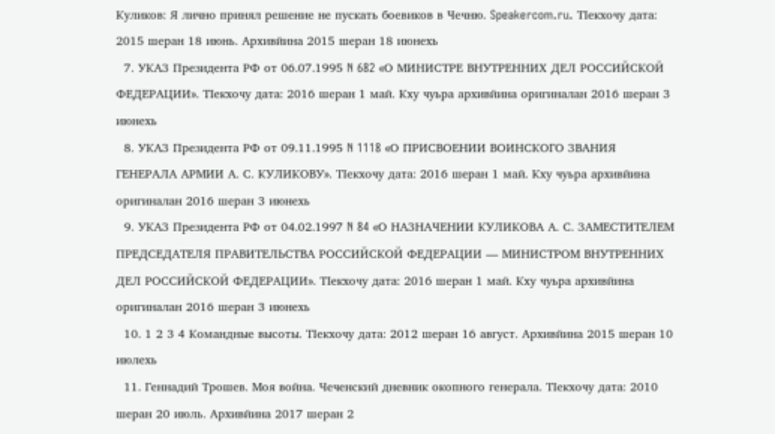Куликов: Я лично принял решение не пускать боевиков в Чечню. Speakercom.ru. ТӀекхочу дата: 2015 шеран 18 июнь. Архивйина 2015 шеран 18 июнехь
  7. УКАЗ Президента РФ от 06.07.1995 N 682 «О МИНИСТРЕ ВНУТРЕННИХ ДЕЛ РОССИЙСКОЙ ФЕДЕРАЦИИ». ТӀекхочу дата: 2016 шеран 1 май. Кху чуьра архивйина оригиналан 2016 шеран 3 июнехь
  8. УКАЗ Президента РФ от 09.11.1995 N 1118 «О ПРИСВОЕНИИ ВОИНСКОГО ЗВАНИЯ ГЕНЕРАЛА АРМИИ А. С. КУЛИКОВУ». ТӀекхочу дата: 2016 шеран 1 май. Кху чуьра архивйина оригиналан 2016 шеран 3 июнехь
  9. УКАЗ Президента РФ от 04.02.1997 N 84 «О НАЗНАЧЕНИИ КУЛИКОВА А. С. ЗАМЕСТИТЕЛЕМ ПРЕДСЕДАТЕЛЯ ПРАВИТЕЛЬСТВА РОССИЙСКОЙ ФЕДЕРАЦИИ — МИНИСТРОМ ВНУТРЕННИХ ДЕЛ РОССИЙСКОЙ ФЕДЕРАЦИИ». ТӀекхочу дата: 2016 шеран 1 май. Кху чуьра архивйина оригиналан 2016 шеран 3 июнехь
  10. 1 2 3 4 Командные высоты. ТӀекхочу дата: 2012 шеран 16 август. Архивйина 2015 шеран 10 июлехь
  11. Геннадий Трошев. Моя война. Чеченский дневник окопного генерала. ТӀекхочу дата: 2010 шеран 20 июль. Архивйина 2017 шеран 2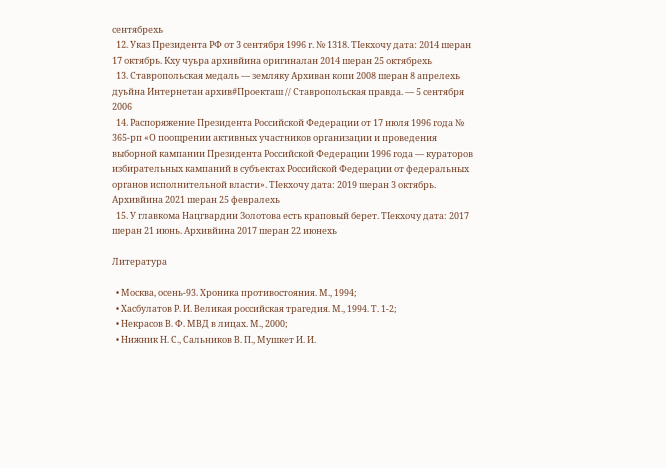сентябрехь
  12. Указ Президента РФ от 3 сентября 1996 г. № 1318. ТӀекхочу дата: 2014 шеран 17 октябрь. Кху чуьра архивйина оригиналан 2014 шеран 25 октябрехь
  13. Ставропольская медаль — земляку Архиван копи 2008 шеран 8 апрелехь дуьйна Интернетан архив#Проекташ // Ставропольская правда. — 5 сентября 2006
  14. Распоряжение Президента Российской Федерации от 17 июля 1996 года № 365-рп «О поощрении активных участников организации и проведения выборной кампании Президента Российской Федерации 1996 года — кураторов избирательных кампаний в субъектах Российской Федерации от федеральных органов исполнительной власти». ТӀекхочу дата: 2019 шеран 3 октябрь. Архивйина 2021 шеран 25 февралехь
  15. У главкома Нацгвардии Золотова есть краповый берет. ТӀекхочу дата: 2017 шеран 21 июнь. Архивйина 2017 шеран 22 июнехь

Литература

  • Москва, осень-93. Хроника противостояния. М., 1994;
  • Хасбулатов Р. И. Великая российская трагедия. М., 1994. Т. 1-2;
  • Некрасов В. Ф. МВД в лицах. М., 2000;
  • Нижник Н. С., Сальников В. П., Мушкет И. И.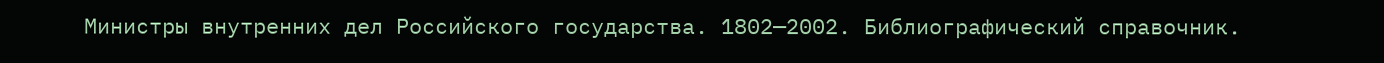Министры внутренних дел Российского государства. 1802—2002. Библиографический справочник.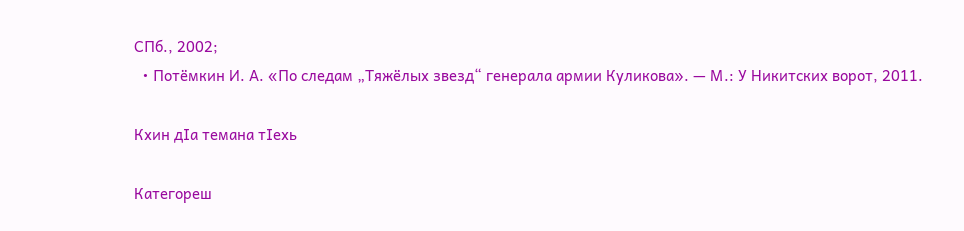СПб., 2002;
  • Потёмкин И. А. «По следам „Тяжёлых звезд“ генерала армии Куликова». — М.: У Никитских ворот, 2011.

Кхин дӀа темана тӀехь

Категореш